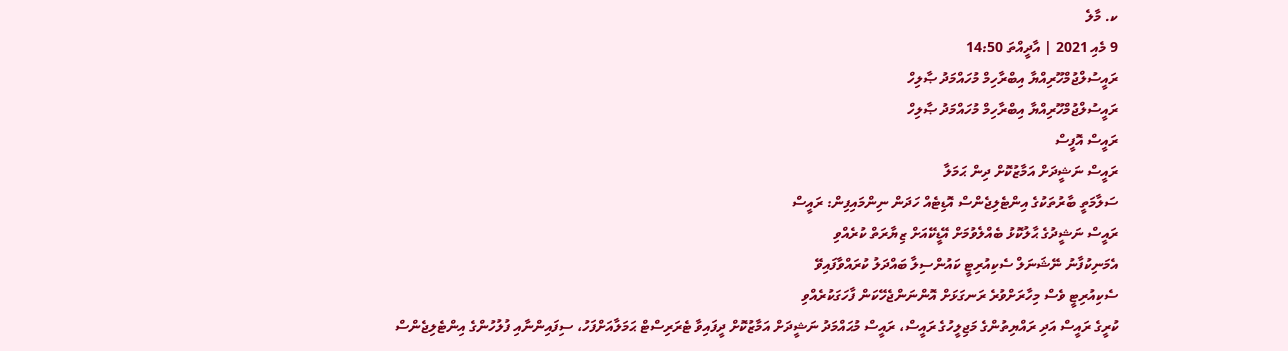ކ. މާލެ
9 މެއި 2021 | އާދީއްތަ 14:50
ރައީސުލްޖުމްހޫރިއްޔާ އިބްރާހިމް މުހައްމަދު ޞާލިހް
ރައީސުލްޖުމްހޫރިއްޔާ އިބްރާހިމް މުހައްމަދު ޞާލިހް
ރައީސް އޮފީސް
ރައީސް ނަޝީދަށް އަމާޒުކޮށް ދިން ޙަމަލާ
ސަލާމަތީ ބާރުތަކުގެ އިންޓެލިޖެންސް އޮޑިޓެއް ހަދަން ނިންމައިފިން: ރައީސް
ރައީސް ނަޝީދުގެ ޙާލުކޮޅު ބެއްލެވުމަށް އޭޑީކޭއަށް ޒިޔާރަތް ކުރެއްވި
އެމަނިކުފާނު ނޭޝަނަލް ސެކިއުރިޓީ ކައުންސިލާ ބައްދަލު ކުރައްވާފައިވޭ
ސެކިއުރިޓީ ވެސް މިހާރަށްވުރެ ރަނގަޅަށް އޮންނަންޖެހޭކަން ފާހަގަކުރެއްވި
ކުރީގެ ރައީސް އަދި ރައްޔިތުންގެ މަޖިލީހުގެ ރައީސް، ރައީސް މުޙައްމަދު ނަޝީދަށް އަމާޒުކޮށް ދީފައިވާ ޓެރަރިސްޓް ޙަމަލާއަށްފަހު، ސިފައިންނާއި ފުލުހުންގެ އިންޓެލިޖެންސް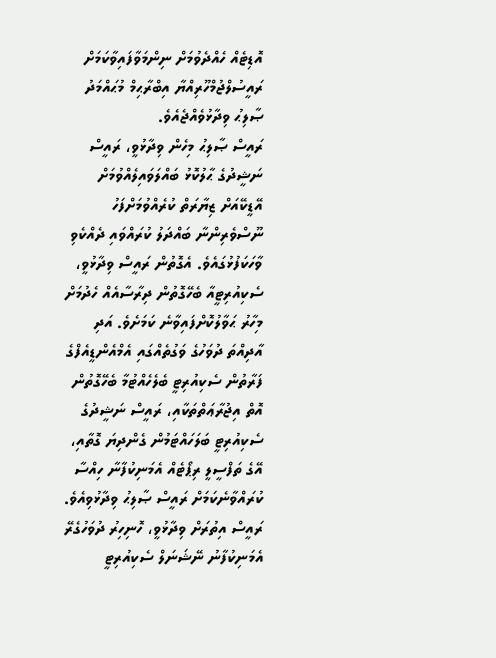އޮޑިޓެއް ހެއްދެވުމަށް ނިންމަވާފައިވާކަމަށް ރައީސުލްޖުމްހޫރިއްޔާ އިބްރާޙިމް މުޙައްމަދު ޞާލިޙު ވިދާޅުވެއްޖެއެވެ.
ރައީސް ޞާލިޙު މިހެން ވިދާޅުވީ، ރައީސް ނަޝީދުގެ ޙާލުކޮޅު ބައްލަވައިލެއްވުމަށް އޭޑީކޭއަށް ޒިޔާރަތް ކުރެއްވުމަށްފަހު ނޫސްވެރިންނާ ބައްދަލު ކުރައްވައި ދެއްކެވި ވާހަކަފުޅުގައެވެ. އެގޮތުން ރައީސް ވިދާޅުވީ، ސެކިއުރިޓީއާ ބެހޭގޮތުން ދިރާސާއެއް ހެދުމަށް މިހާރު ޙަވާލުކޮށްފައިވާނެ ކަމަށެވެ. އަދި އާދިއްތަ ދުވަހުގެ ވަގުތެއްގައި އެމްއެންޑީއެފްގެ ފަރާތުން ސެކިއުރިޓީ ބެލެހެއްޓުމާ ބެހޭގޮތުން އޮތް އިޖުރާޢަތްތަކާއި، ރައީސް ނަޝީދުގެ ސެކިއުރިޓީ ބަލަހައްޓަމުން ގެންދިޔަ ގޮތާއި، އޭގެ ތަފްސީލީ ރިޕޯޓެއް އެމަނިކުފާނާ ހިއްސާ ކުރައްވާނެކަމަށް ރައީސް ޞާލިޙު ވިދާޅުވިއެވެ.
ރައީސް އިތުރަށް ވިދާޅުވީ، ހޮނިހިރު ދުވަހުގެރޭ އެމަނިކުފާނު ނޭޝަނަލް ސެކިއުރިޓީ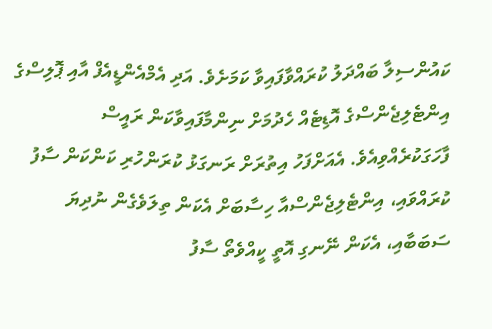ކައުންސިލާ ބައްދަލު ކުރައްވާފައިވާ ކަމަށެވެ. އަދި އެމްއެންޑީއެފް އާއި ޕޮލިސްގެ އިންޓެލިޖެންސްގެ އޮޑިޓެއް ހެދުމަށް ނިންމާފައިވާކަން ރައީސް ފާހަގަކުރެއްވިއެވެ. އެއަށްފަހު އިތުރަށް ރަނގަޅު ކުރަންހުރި ކަންކަން ސާފު ކުރައްވައި، އިންޓެލިޖެންސްއާ ހިސާބަށް އެކަން ތިލަވެގެން ނުދިޔަ ސަބަބާއި، އެކަން ނޭނގި އޮތީ ކީއްވެތޯ ސާފު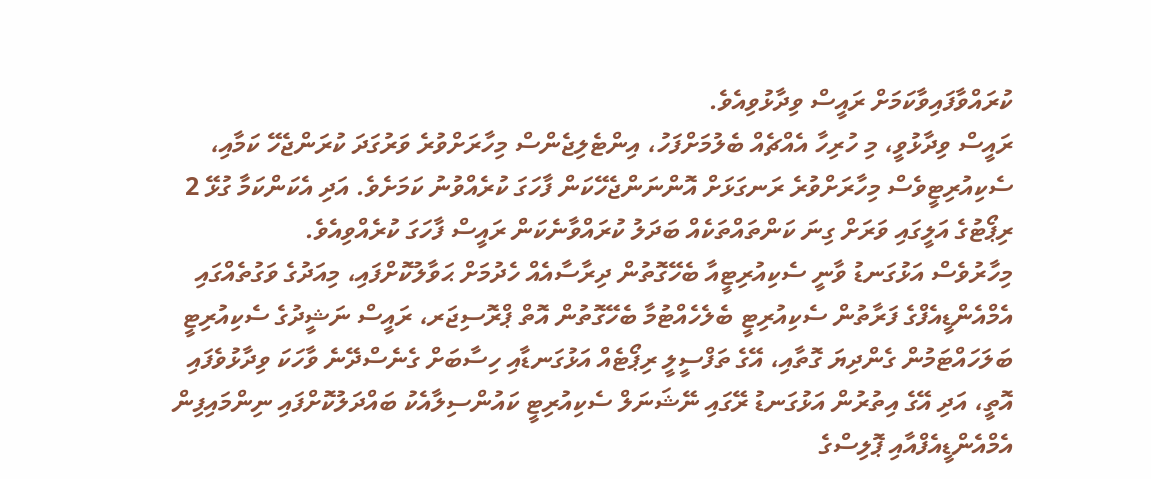ކުރައްވާފައިވާކަމަށް ރައީސް ވިދާޅުވިއެވެ.
ރައީސް ވިދާޅުވީ، މި ހުރިހާ އެއްޗެއް ބެލުމަށްފަހު، އިންޓެލިޖެންސް މިހާރަށްވުރެ ވަރުގަދަ ކުރަންޖެހޭ ކަމާއި، ސެކިއުރިޓީވެސް މިހާރަށްވުރެ ރަނގަޅަށް އޮންނަންޖެހޭކަން ފާހަގަ ކުރެއްވުނު ކަމަށެވެ. އަދި އެކަންކަމާ ގުޅޭ 2 ރިޕޯޓުގެ އަލީގައި ވަރަށް ގިނަ ކަންތައްތަކެއް ބަދަލު ކުރައްވާނެކަން ރައީސް ފާހަގަ ކުރެއްވިއެވެ.
މިހާރުވެސް އަޅުގަނޑު ވާނީ ސެކިއުރިޓީއާ ބެހޭގޮތުން ދިރާސާއެއް ހެދުމަށް ޙަވާލުކޮށްފައި، މިއަދުގެ ވަގުތެއްގައި އެމްއެންޑީއެފްގެ ފަރާތުން ސެކިއުރިޓީ ބެލެހެއްޓުމާ ބެހޭގޮތުން އޮތް ޕްރޮސިޖަރ، ރައީސް ނަޝީދުގެ ސެކިއުރިޓީ ބަލަހައްޓަމުން ގެންދިޔަ ގޮތާއި، އޭގެ ތަފްސީލީ ރިޕޯޓެއް އަޅުގަނޑާއި ހިސާބަށް ގެނެސްދޭނެ ވާހަކަ ވިދާޅުވެފައި އޮތީ، އަދި އޭގެ އިތުރުން އަޅުގަނޑު ރޭގައި ނޭޝަނަލް ސެކިއުރިޓީ ކައުންސިލާއެކު ބައްދަލުކޮށްފައި ނިންމައިފިން އެމްއެންޑީއެފްއާއި ޕޮލިސްގެ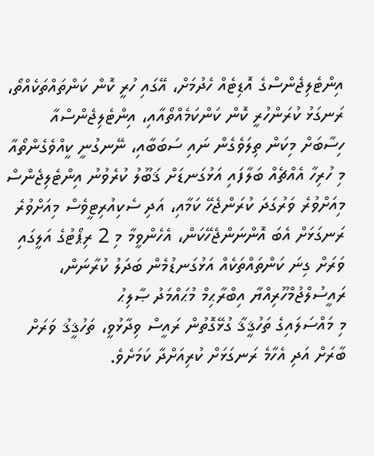އިންޓެލިޖެންސްގެ އޮޑިޓެއް ހެދުމަށް، އޭގައި ހުރީ ކޮން ކަންތައްތަކެއްތޯ، ރަނގަޅު ކުރަންހުރީ ކޮން ކަންކަމެއްތޯއާއި، އިންޓެލިޖެންސްއާ ހިސާބަށް މިކަން ތިލަވެގެން ނައި ސަބަބާއި، ނޭނގުނީ ކީއްވެގެންތޯއާ މި ހުރިހާ އެއްޗެއް ބަލާފައި އަޅުގަނޑަށް ޤަބޫލު ކުރެވުނު އިންޓެލިޖެންސް މިއަށްވުރެ ވަރުގަދަ ކުރަންޖެހޭ ކަމާއި، އަދި ސެކިއުރިޓީވެސް މިއަށްވުރެ ރަނގަޅަށް އެބަ އޮންނަންޖެހޭކަން، އެހެންވީމާ މި 2 ރިޕޯޓުގެ އަލީގައި ވަރަށް ގިނަ ކަންތައްތަކެއް އަޅުގަނޑުމެން ބަދަލު ކުރާނަން،
ރައީސުލްޖުމްހޫރިއްޔާ އިބްރާޙިމް މުޙައްމަދު ޞާލިޙު
މި މައްސަލައިގެ ތަހުޤީޤާ ގުޅޭގޮތުން ރައީސް ވިދާޅުވީ، ތަހުޤީޤު ވަރަށް ބާރަށް އަދި އެހާމެ ރަނގަޅަށް ކުރިއަށްދާ ކަމަށެވެ.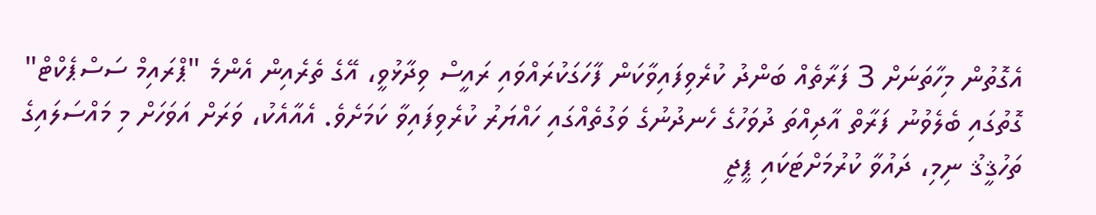އެގޮތުން މިހާތަނަށް 3 ފަރާތެއް ބަންދު ކުރެވިފައިވާކަން ފާހަގަކުރައްވައި ރައީސް ވިދާޅުވީ، އޭގެ ތެރެއިން އެންމެ "ޕްރައިމް ސަސްޕެކްޓް" ގޮތުގައި ބެލެވުނު ފަރާތް އާދިއްތަ ދުވަހުގެ ހެނދުނުގެ ވަގުތެއްގައި ހައްޔަރު ކުރެވިފައިވާ ކަމަށެވެ. އެއާއެކު، ވަރަށް އަވަހަށް މި މައްސަލައިގެ ތަހުޤީޤު ނިމި، ދައުވާ ކުރުމަށްޓަކައި ޕީޖީ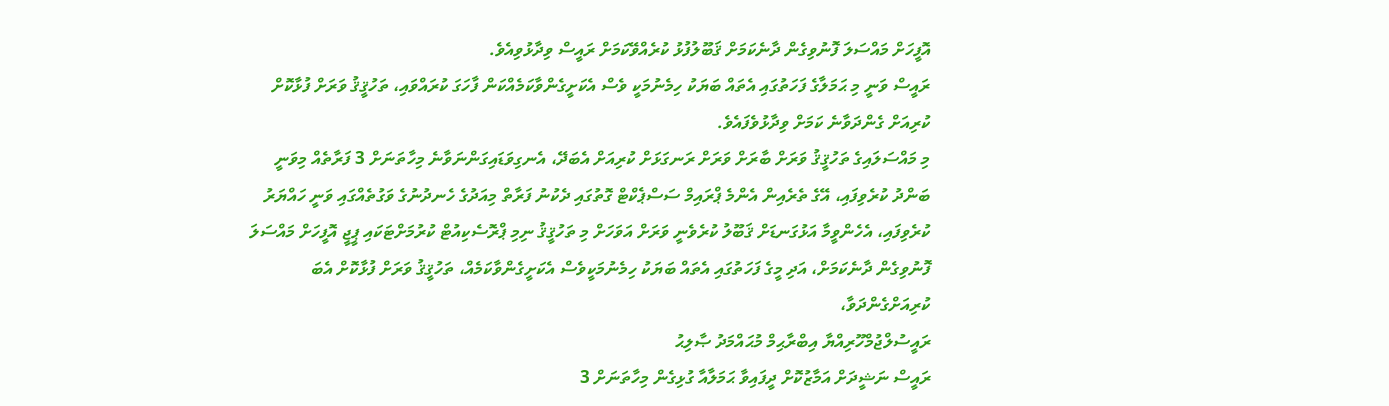އޮފީހަށް މައްސަލަ ފޮނުވިގެން ދާނެކަމަށް ޤަބޫލުފުޅު ކުރެއްވޭކަމަށް ރައީސް ވިދާޅުވިއެވެ.
ރައީސް ވަނީ މި ޙަމަލާގެ ފަހަތުގައި އެތައް ބަޔަކު ހިމެނުމަކީ ވެސް އެކަށީގެންވާކަމެއްކަން ފާހަގަ ކުރައްވައި، ތަހުޤީޤު ވަރަށް ފުޅާކޮށް ކުރިއަށް ގެންދަވާނެ ކަމަށް ވިދާޅުވެފައެވެ.
މި މައްސަލައިގެ ތަހުޤީޤު ވަރަށް ބާރަށް ވަރަށް ރަނގަޅަށް ކުރިއަށް އެބަދޭ، އެނގިވަޑައިގަންނަވާނެ މިހާތަނަށް 3 ފަރާތެއް މިވަނީ ބަންދު ކުރެވިފައި، އޭގެ ތެރެއިން އެންމެ ޕްރައިމް ސަސްޕެކްޓް ގޮތުގައި ދެކުނު ފަރާތް މިއަދުގެ ހެނދުނުގެ ވަގުތެއްގައި ވަނީ ހައްޔަރު ކުރެވިފައި، އެހެންވީމާ އަޅުގަނޑަށް ޤަބޫލު ކުރެވެނީ ވަރަށް އަވަހަށް މި ތަހުޤީޤު ނިމި ޕްރޮސެކިއުޓް ކުރުމަށްޓަކައި ޕީޖީ އޮފީހަށް މައްސަލަ ފޮނުވިގެން ދާނެކަމަށް، އަދި މީގެ ފަހަތުގައި އެތައް ބަޔަކު ހިމެނުމަކީވެސް އެކަށީގެންވާކަމެއް، ތަހުޤީޤު ވަރަށް ފުޅާކޮށް އެބަ ކުރިއަށްގެންދަވާ،
ރައީސުލްޖުމްހޫރިއްޔާ އިބްރާޙިމް މުޙައްމަދު ޞާލިޙު
ރައީސް ނަޝީދަށް އަމާޒުކޮށް ދީފައިވާ ޙަމަލާއާ ގުޅިގެން މިހާތަނަށް 3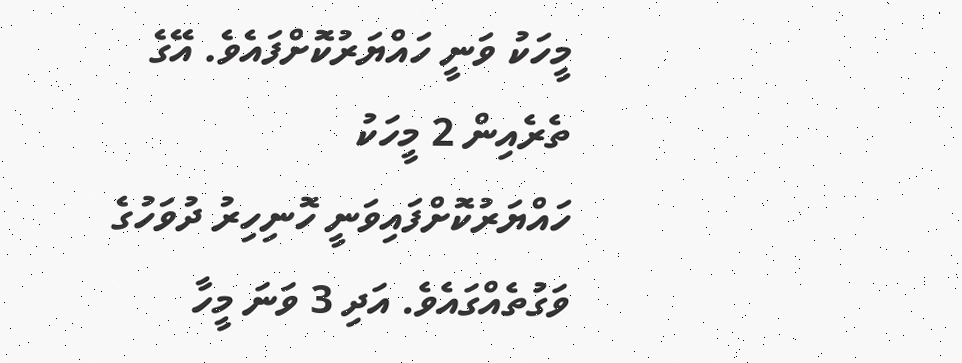މީހަކު ވަނީ ހައްޔަރުކޮށްފައެވެ. އޭގެ ތެރެއިން 2 މީހަކު ހައްޔަރުކޮށްފައިވަނީ ހޮނިހިރު ދުވަހުގެ ވަގުތެއްގައެވެ. އަދި 3 ވަނަ މީހާ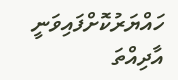ހައްޔަރުކޮށްފައިވަނީ އާދިއްތަ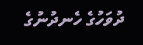ދުވަހުގެ ހެނދުނުގެ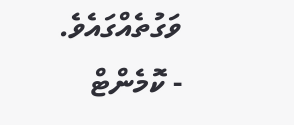ވަގުތެއްގައެވެ.
- ކޮމެންޓް